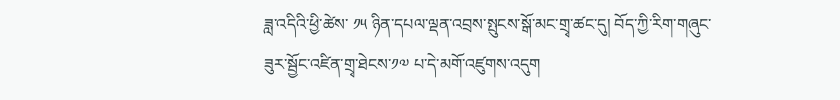ཟླ་འདིའི་ཕྱི་ཚེས་ ༡༥ ཉིན་དཔལ་ལྡན་འབྲས་སྤུངས་སྒོ་མང་གྲྭ་ཚང་དུ། བོད་ཀྱི་རིག་གཞུང་ཟུར་སྦྱོང་འཛིན་གྲྭ་ཐེངས་༡༧ པ་དེ་མགོ་འཛུགས་འདུག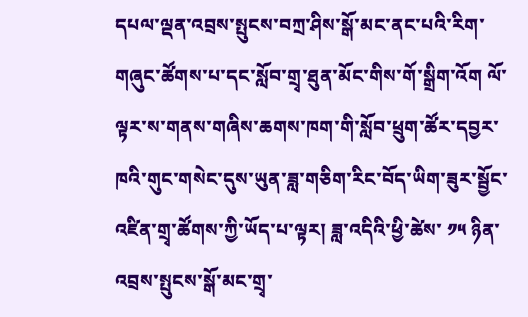དཔལ་ལྡན་འབྲས་སྤུངས་བཀྲ་ཤིས་སྒོ་མང་ནང་པའི་རིག་གཞུང་ཚོགས་པ་དང་སློབ་གྲྭ་ཐུན་མོང་གིས་གོ་སྒྲིག་འོག ལོ་ལྟར་ས་གནས་གཞིས་ཆགས་ཁག་གི་སློབ་ཕྲུག་ཚོར་དབྱར་ཁའི་གུང་གསེང་དུས་ཡུན་ཟླ་གཅིག་རིང་བོད་ཡིག་ཟུར་སྦྱོང་འཛིན་གྲྭ་ཚོགས་ཀྱི་ཡོད་པ་ལྟར། ཟླ་འདིའི་ཕྱི་ཚེས་ ༡༥ ཉིན་འབྲས་སྤུངས་སྒོ་མང་གྲྭ་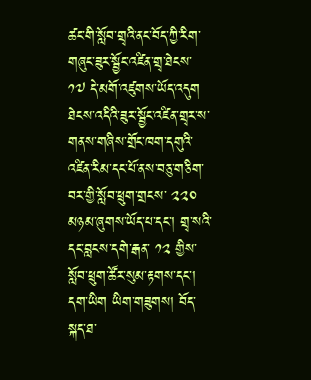ཚང་གི་སློབ་གྲྭའི་ནང་བོད་ཀྱི་རིག་གཞུང་ཟུར་སྦྱོང་འཛིན་གྲྭ་ཐེངས་ ༡༧ དེ་མགོ་འཛུགས་ཡོད་འདུག ཐེངས་འདིའི་ཟུར་སྦྱོང་འཛིན་གྲྭར་ས་གནས་གཞིས་གྲོང་ཁག་དགུའི་འཛིན་རིམ་དང་པོ་ནས་བཅུ་གཅིག་བར་གྱི་སློབ་ཕྲུག་གྲངས་ ༢༢༠ མཉམ་ཞུགས་ཡོད་པ་དང་། གྲྭ་སའི་དང་བླངས་དགེ་རྒན་ ༡༢ གྱིས་སློབ་ཕྲུག་ཚོར་སུམ་རྟགས་དང་། དག་ཡིག ཡིག་གཟུགས། བོད་སྐད་ཐ་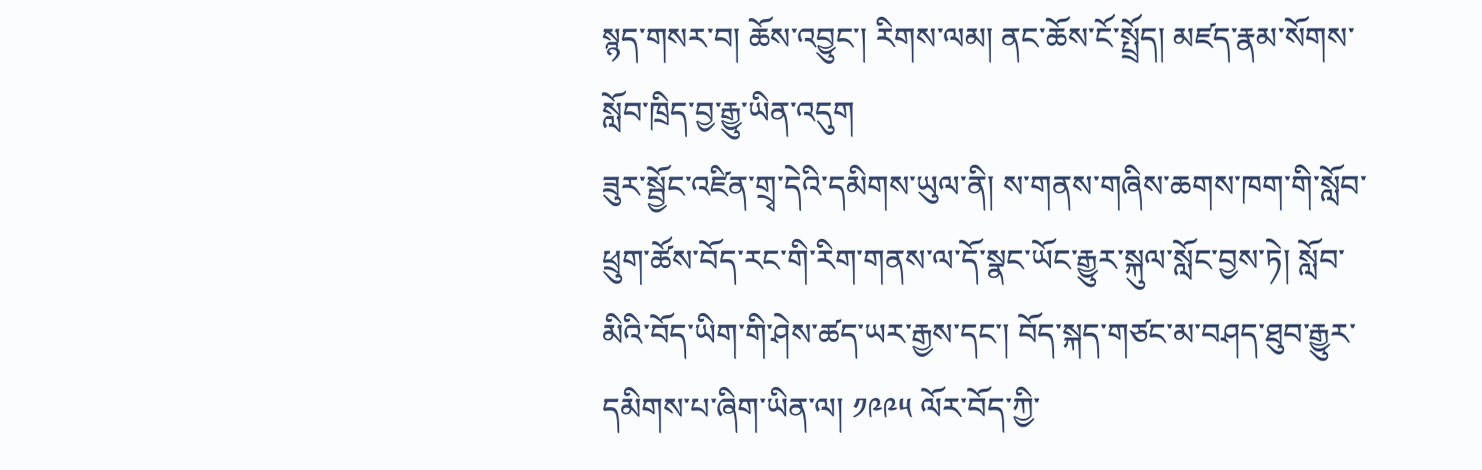སྙད་གསར་བ། ཆོས་འབྱུང་། རིགས་ལམ། ནང་ཆོས་ངོ་སྤྲོད། མཛད་རྣམ་སོགས་སློབ་ཁྲིད་བྱ་རྒྱུ་ཡིན་འདུག
ཟུར་སྦྱོང་འཛིན་གྲྭ་དེའི་དམིགས་ཡུལ་ནི། ས་གནས་གཞིས་ཆགས་ཁག་གི་སློབ་ཕྲུག་ཚོས་བོད་རང་གི་རིག་གནས་ལ་དོ་སྣང་ཡོང་རྒྱུར་སྐུལ་སློང་བྱས་ཏེ། སློབ་མིའི་བོད་ཡིག་གི་ཤེས་ཚད་ཡར་རྒྱས་དང་། བོད་སྐད་གཙང་མ་བཤད་ཐུབ་རྒྱུར་དམིགས་པ་ཞིག་ཡིན་ལ། ༡༩༩༥ ལོར་བོད་ཀྱི་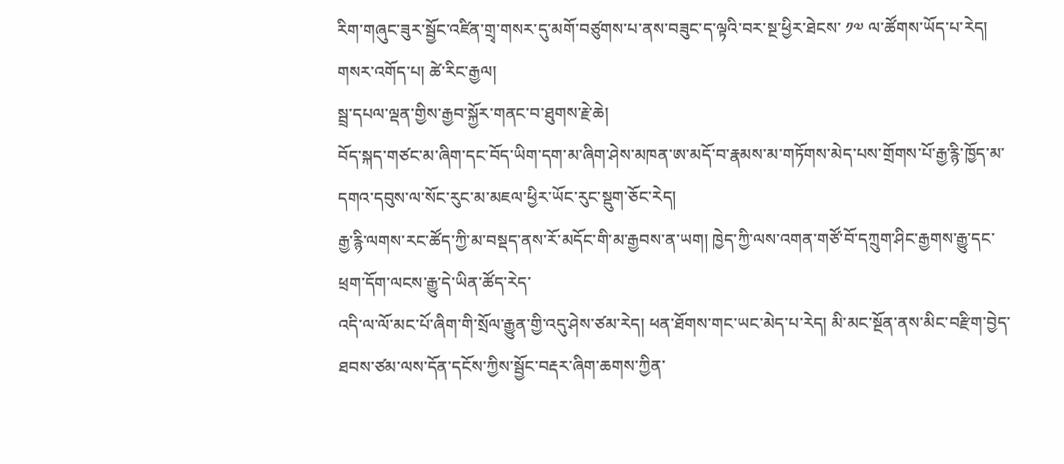རིག་གཞུང་ཟུར་སྦྱོང་འཛིན་གྲྭ་གསར་དུ་མགོ་བཙུགས་པ་ནས་བཟུང་ད་ལྟའི་བར་སྔ་ཕྱིར་ཐེངས་ ༡༧ ལ་ཚོགས་ཡོད་པ་རེད།
གསར་འགོད་པ། ཚེ་རིང་རྒྱལ།
སྦྲ་དཔལ་ལྡན་གྱིས་རྒྱབ་སྐྱོར་གནང་བ་ཐུགས་རྗེ་ཆེ།
བོད་སྐད་གཙང་མ་ཞིག་དང་བོད་ཡིག་དག་མ་ཞིག་ཤེས་མཁན་ཨ་མདོ་བ་རྣམས་མ་གཏོགས་མེད་པས་གྲོགས་པོ་རྒྱ་རྙི་ཁྱོད་མ་དགའ་དབུས་ལ་སོང་རུང་མ་མཇལ་ཕྱིར་ཡོང་རུང་སྡུག་ཅོང་རེད།
རྒྱ་རྙི་ལགས་རང་ཚོད་ཀྱི་མ་བསྡད་ནས་རོ་མདོང་གི་མ་རྒྱབས་ན་ཡག། ཁྱེད་ཀྱི་ལས་འགན་གཙོ་བོ་དཀྲུག་ཤིང་རྒྱགས་རྒྱུ་དང་ཕྲག་དོག་ལངས་རྒྱུ་དེ་ཡིན་ཚོད་རེད་
འདི་ལ་ལོ་མང་པོ་ཞིག་གི་སྲོལ་རྒྱུན་གྱི་འདུ་ཤེས་ཙམ་རེད། ཕན་ཐོགས་གང་ཡང་མེད་པ་རེད། མི་མང་སྔོན་ནས་མིང་བརྫིག་བྱེད་ཐབས་ཙམ་ལས་དོན་དངོས་ཀྱིས་སྦྱོང་བརྡར་ཞིག་ཆགས་ཀྱིན་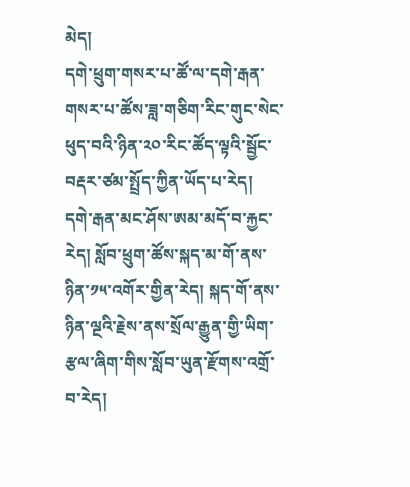མེད།
དགེ་ཕྲུག་གསར་པ་ཚོ་ལ་དགེ་རྒན་གསར་པ་ཚོས་ཟླ་གཅིག་རིང་གུང་སེང་ཕུད་བའི་ཉིན་༢༠་རིང་ཚོད་ལྟའི་སྦྱོང་བརྡར་ཙམ་སྤྲོད་ཀྱིན་ཡོད་པ་རེད།
དགེ་རྒན་མང་ཤོས་ཨམ་མདོ་བ་རྐྱང་རེད། སློབ་ཕྲུག་ཚོས་སྐད་མ་གོ་ནས་ཉིན་༡༥་འགོར་གྱིན་རེད། སྐད་གོ་ནས་ཉིན་ལྔའི་རྗེས་ནས་སྲོལ་རྒྱུན་གྱི་ཡིག་རྩལ་ཞིག་གིས་སློབ་ཡུན་རྫོགས་འགྲོ་བ་རེད།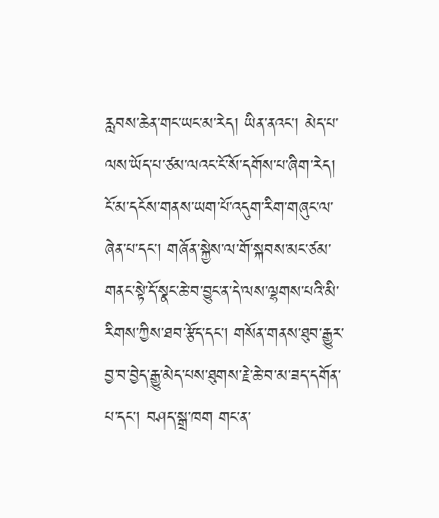རླབས་ཆེན་གང་ཡང་མ་རེད། ཡིན་ནའང་། མེད་པ་ལས་ཡོད་པ་ཙམ་ལའང་ངོ་སོ་དགོས་པ་ཞིག་རེད།
ངོ་མ་དངོས་གནས་ཡག་པོ་འདུག་རིག་གཞུང་ལ་ཞེན་པ་དང་། གཞོན་སྐྱེས་ལ་གོ་སྐབས་མང་ཙམ་གནང་སྟེ་དོ་སྣང་ཆེ་བ་བྱུང་ན་དེ་ལས་ལྷགས་པའི་མི་རིགས་ཀྱིས་ཐབ་རྩོད་དང་། གསོན་གནས་ཐུབ་རྒྱུར་བྱ་བ་བྱེད་རྒྱུ་མེད་པས་ཐུགས་རྗེ་ཆེ་བ་མ་ཟད་དགོན་པ་དང་། བཤད་སྒྲ་ཁག གང་ན་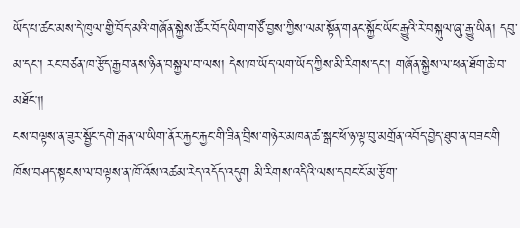ཡོད་པ་ཚང་མས་དེ་ཁུལ་གྱི་བོད་མའི་གཞོན་སྐྱེས་ཚོར་བོད་ཡིག་གཙོ་བྱས་ཀྱིས་ལམ་སྟོན་གནང་སྐྱོང་ཡོང་རྒྱུའི་རེ་བསྐུལ་ཞུ་རྒྱུ་ཡིན། དབུ་མ་དང་། རང་བཙན་ཁ་རྩོད་རྒྱབ་ནས་ཉིན་བསྐྱལ་བ་ལས། དེས་ཁ་ཡོད་ལག་ཡོད་ཀྱིས་མི་རིགས་དང་། གཞོན་སྐྱེས་ལ་ཕན་ཐོག་ཆེ་བ་མཐོང།།
ངས་བལྟས་ན་ཟུར་སྦྱོང་དགེ་རྒན་ལ་ཡིག་ནོར་རྐྱང་རྐྱང་གི་ཟིན་བྲིས་གཉེར་མཁན་ཚ་སྒང་ཕོ་ཉ་ལྟ་བུ་མགྲོན་འབོད་བྱེད་ཐུབ་ན་བཟང་གི ཁོས་བཤད་སྟངས་ལ་བལྟས་ན་ཁོ་འོས་འཚམ་རེད་འདོད་འདུག མི་རིགས་འདིའི་ལས་དབང་ངོ་མ་རྩོག་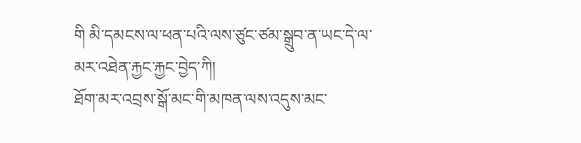གི མི་དམངས་ལ་ཕན་པའི་ལས་ཙུང་ཙམ་སྒྲུབ་ན་ཡང་དེ་ལ་མར་འཐེན་རྐྱང་རྐྱང་བྱེད་ཀི།
ཐོག་མར་འབྲས་སྒོ་མང་གི་མཁན་ལས་འདུས་མང་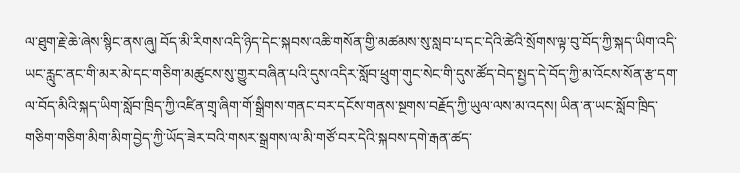ལ་ཐུག་རྗེ་ཆེ་ཞེས་སྙིང་ནས་ཞུ། བོད་མི་རིགས་འདི་ཉིད་དེང་སྐབས་འཆི་གསོན་གྱི་མཚམས་སུ་སླབ་པ་དང་དེའི་ཚེའི་སྲོགས་ལྟ་བུ་བོད་ཀྱི་སྐད་ཡིག་འདི་ཡང་རླུང་ནང་གི་མར་མེ་དང་གཅིག་མཚུངས་སུ་གྱུར་བཞིན་པའི་དུས་འདིར་སློབ་ཕྲུག་གུང་སེང་གི་དུས་ཚོད་བེད་སྤྱད་དེ་བོད་ཀྱི་མ་འོངས་སོན་རྩ་དག་ལ་བོད་མིའི་སྐད་ཡིག་སློབ་ཁྲིད་ཀྱི་འཛིན་གྲྭ་ཞིག་གོ་སྒྲིགས་གནང་བར་དངོས་གནས་སྔགས་བརྗོད་ཀྱི་ཡུལ་ལས་མ་འདས། ཡིན་ན་ཡང་སློབ་ཁྲིད་གཅིག་གཅིག་མིག་མིག་བྱེད་ཀྱི་ཡོད་ཟེར་བའི་གསར་སྒྲགས་ལ་མི་གཙོ་བར་དེའི་སྐབས་དགེ་རྒན་ཚད་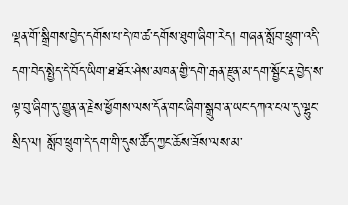ལྡན་གོ་སྒྲིགས་བྱེད་དགོས་པ་དེ་ཁ་ཚ་དགོས་ཐུག་ཞིག་རེད། གཞན་སློབ་ཕྲུག་འདི་དག་བེད་སྤྱེད་དེ་བོད་ཡིག་ཐ་ཐོར་ཤེས་མཁན་གྱི་དགེ་རྒན་རྫུན་མ་དག་སྦྱོང་རྡ་བྱེད་ས་ལྟ་བུ་ཞིག་དུ་གྱུན་ན་རྗེས་ཕྱོགས་ལས་དོན་གང་ཞིག་སྒྲུབ་ན་ཡང་དཀའ་ངལ་དུ་ལྷུང་སྲིད་ལ། སློབ་ཕྲུག་དེ་དག་གི་དུས་ཚོད་ཀྱང་ཆོས་ཟོས་ལས་མ་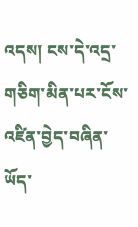འདས། ངས་དེ་འདྲ་གཅིག་མིན་པར་ངོས་འཛིན་བྱེད་བཞིན་ཡོད་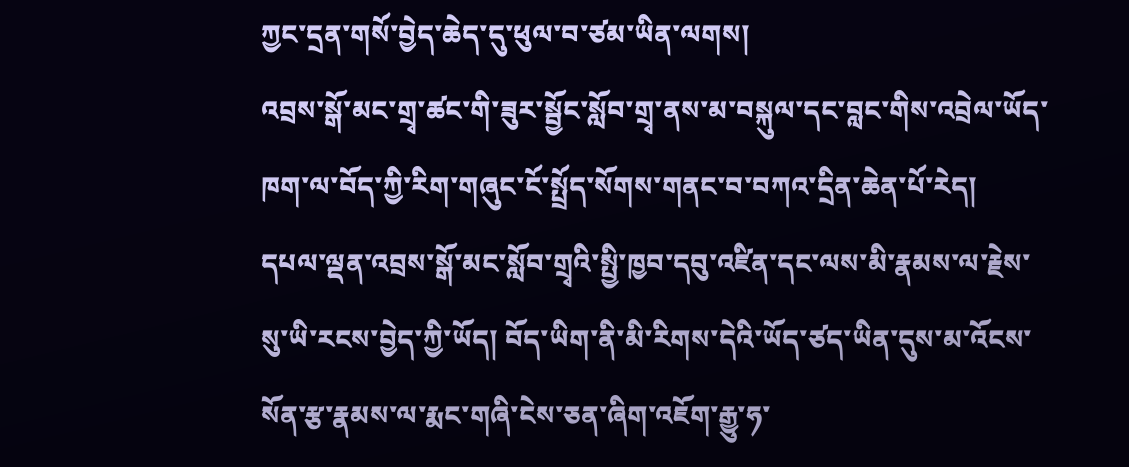ཀྱང་དྲན་གསོ་བྱེད་ཆེད་དུ་ཕུལ་བ་ཙམ་ཡིན་ལགས།
འབྲས་སྒོ་མང་གྲྭ་ཚང་གི་ཟུར་སྦྱོང་སློབ་གྲྭ་ནས་མ་བསྐུལ་དང་བླང་གིས་འབྲེལ་ཡོད་ཁག་ལ་བོད་ཀྱི་རིག་གཞུང་ངོ་སྤྲོད་སོགས་གནང་བ་བཀའ་དྲིན་ཆེན་པོ་རེད།
དཔལ་ལྡན་འབྲས་སྒོ་མང་སློབ་གྲྭའི་སྤྱི་ཁྱབ་དབུ་འཛིན་དང་ལས་མི་རྣམས་ལ་རྗེས་སུ་ཡི་རངས་བྱེད་ཀྱི་ཡོད། བོད་ཡིག་ནི་མི་རིགས་དེའི་ཡོད་ཙད་ཡིན་དུས་མ་འོངས་སོན་རྩ་རྣམས་ལ་རྨང་གཞི་ངེས་ཅན་ཞིག་འཇོག་རྒྱུ་ཧ་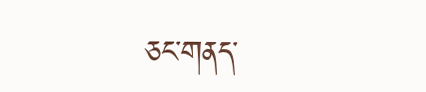ཅང་གནད་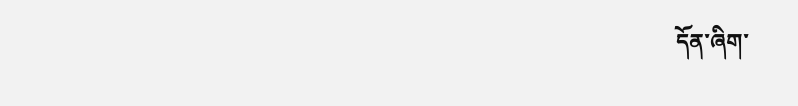དོན་ཞིག་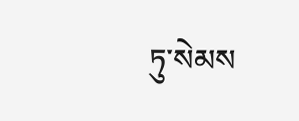ཏུ་སེམས